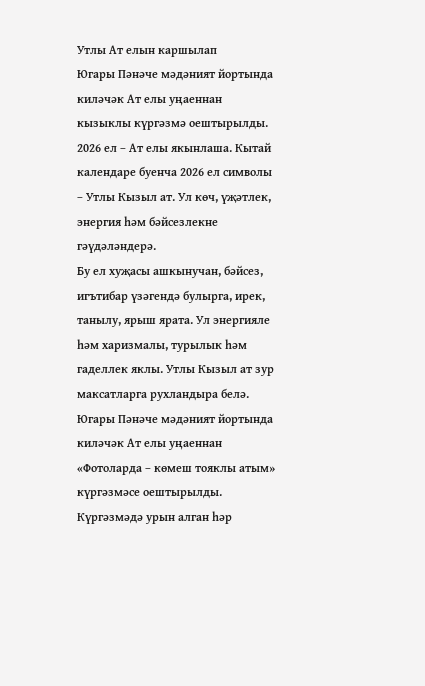Утлы Ат елын каршылап
Югары Пәнәче мәдәният йортында киләчәк Ат елы уңаеннан кызыклы күргәзмә оештырылды.
2026 ел – Ат елы якынлаша. Кытай календаре буенча 2026 ел символы – Утлы Кызыл ат. Ул көч, үҗәтлек, энергия һәм бәйсезлекне гәүдәләндерә.
Бу ел хуҗасы ашкынучан, бәйсез, игътибар үзәгендә булырга, ирек, танылу, ярыш ярата. Ул энергияле һәм харизмалы, турылык һәм гаделлек яклы. Утлы Кызыл ат зур максатларга рухландыра белә.
Югары Пәнәче мәдәният йортында киләчәк Ат елы уңаеннан «Фотоларда – көмеш тояклы атым» күргәзмәсе оештырылды.
Күргәзмәдә урын алган һәр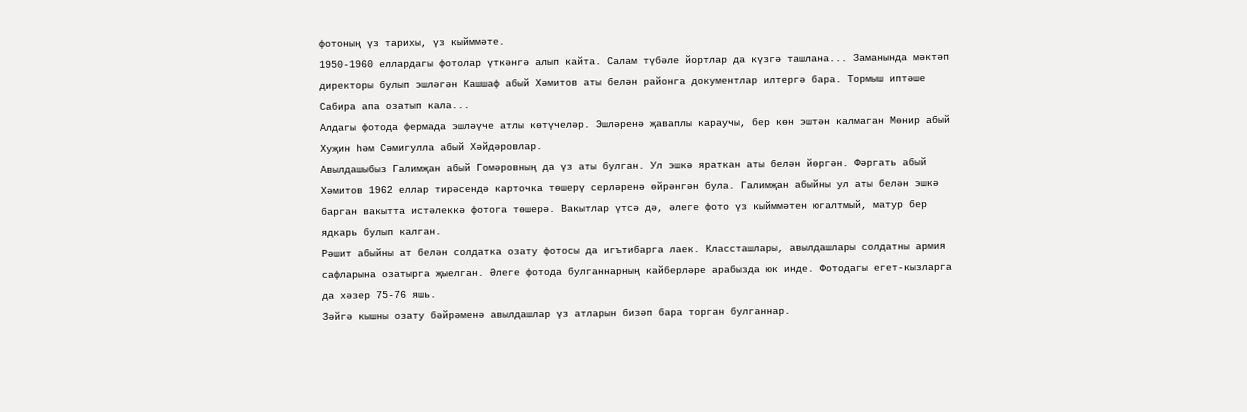фотоның үз тарихы, үз кыйммәте.
1950-1960 еллардагы фотолар үткәнгә алып кайта. Салам түбәле йортлар да күзгә ташлана... Заманында мәктәп директоры булып эшләгән Кашшаф абый Хәмитов аты белән районга документлар илтергә бара. Тормыш иптәше Сабира апа озатып кала...
Алдагы фотода фермада эшләүче атлы көтүчеләр. Эшләренә җаваплы караучы, бер көн эштән калмаган Мөнир абый Хуҗин һәм Сәмигулла абый Хәйдәровлар.
Авылдашыбыз Галимҗан абый Гомәровның да үз аты булган. Ул эшкә яраткан аты белән йөргән. Фәргать абый Хәмитов 1962 еллар тирәсендә карточка төшерү серләренә өйрәнгән була. Галимҗан абыйны ул аты белән эшкә барган вакытта истәлеккә фотога төшерә. Вакытлар үтсә дә, әлеге фото үз кыйммәтен югалтмый, матур бер ядкарь булып калган.
Рәшит абыйны ат белән солдатка озату фотосы да игътибарга лаек. Классташлары, авылдашлары солдатны армия сафларына озатырга җыелган. Әлеге фотода булганнарның кайберләре арабызда юк инде. Фотодагы егет-кызларга да хәзер 75-76 яшь.
Зәйгә кышны озату бәйрәменә авылдашлар үз атларын бизәп бара торган булганнар.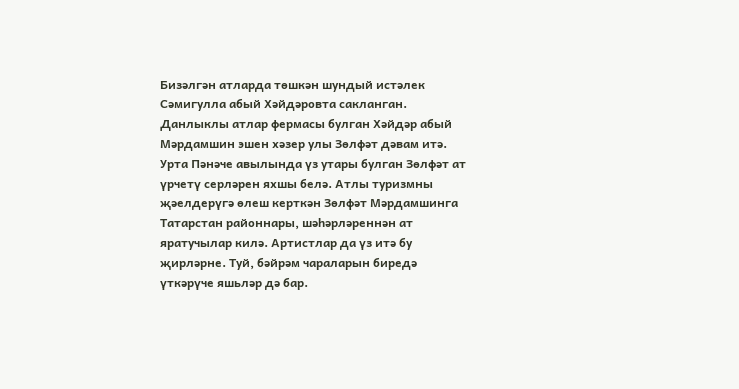Бизәлгән атларда төшкән шундый истәлек Сәмигулла абый Хәйдәровта сакланган.
Данлыклы атлар фермасы булган Хәйдәр абый Мәрдамшин эшен хәзер улы Зөлфәт дәвам итә. Урта Пәнәче авылында үз утары булган Зөлфәт ат үрчетү серләрен яхшы белә. Атлы туризмны җәелдерүгә өлеш керткән Зөлфәт Мәрдамшинга Татарстан районнары, шәһәрләреннән ат яратучылар килә. Артистлар да үз итә бу җирләрне. Туй, бәйрәм чараларын биредә үткәрүче яшьләр дә бар.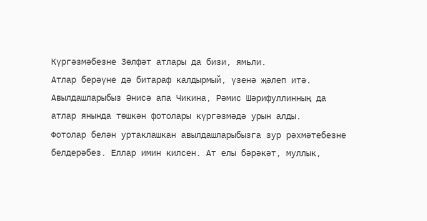Күргәзмәбезне Зөлфәт атлары да бизи, ямьли.
Атлар берәүне дә битараф калдырмый, үзенә җәлеп итә. Авылдашларыбыз Әнисә апа Чикина, Рәмис Шәрифуллинның да атлар янында төшкән фотолары күргәзмәдә урын алды.
Фотолар белән уртаклашкан авылдашларыбызга зур рәхмәтебезне белдерәбез. Еллар имин килсен. Ат елы бәрәкәт, муллык,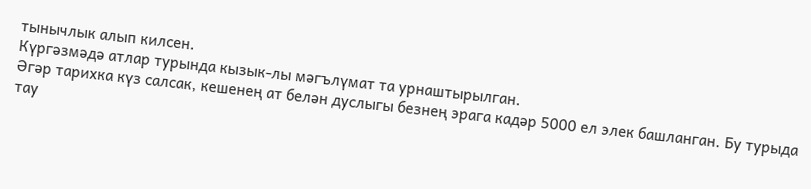тынычлык алып килсен.
Күргәзмәдә атлар турында кызык-лы мәгълүмат та урнаштырылган.
Әгәр тарихка күз салсак, кешенең ат белән дуслыгы безнең эрага кадәр 5000 ел элек башланган. Бу турыда тау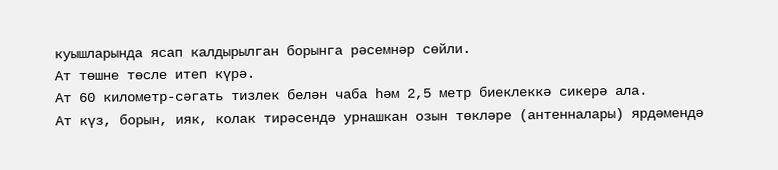куышларында ясап калдырылган борынга рәсемнәр сөйли.
Ат төшне төсле итеп күрә.
Ат 60 километр-сәгать тизлек белән чаба һәм 2,5 метр биеклеккә сикерә ала.
Ат күз, борын, ияк, колак тирәсендә урнашкан озын төкләре (антенналары) ярдәмендә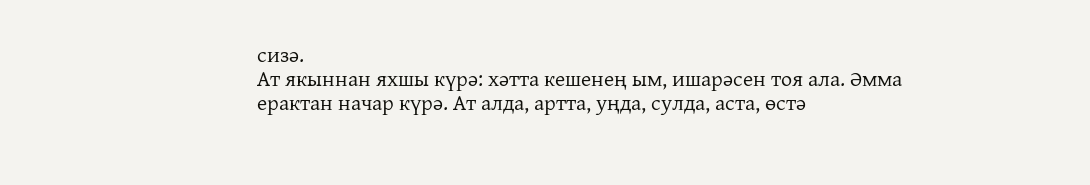сизә.
Ат якыннан яхшы күрә: хәтта кешенең ым, ишарәсен тоя ала. Әмма ерактан начар күрә. Ат алда, артта, уңда, сулда, аста, өстә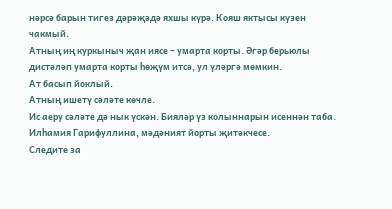нәрсә барын тигез дәрәҗәдә яхшы күрә. Кояш яктысы күзен чакмый.
Атның иң куркыныч җан иясе – умарта корты. Әгәр берьюлы дистәләп умарта корты һөҗүм итсә, ул үләргә мөмкин.
Ат басып йоклый.
Атның ишетү сәләте көчле.
Ис аеру сәләте дә нык үскән. Бияләр үз колыннарын исеннән таба.
Илһамия Гарифуллина, мәдәният йорты җитәкчесе.
Следите за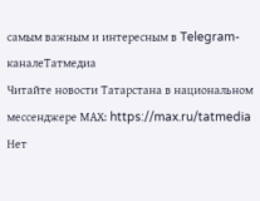самым важным и интересным в Telegram-каналеТатмедиа
Читайте новости Татарстана в национальном мессенджере MАХ: https://max.ru/tatmedia
Нет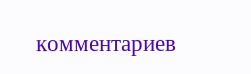комментариев